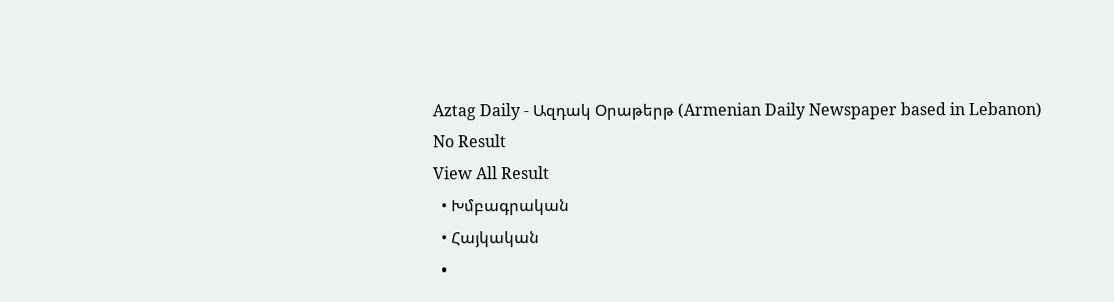Aztag Daily - Ազդակ Օրաթերթ (Armenian Daily Newspaper based in Lebanon)
No Result
View All Result
  • Խմբագրական
  • Հայկական
  •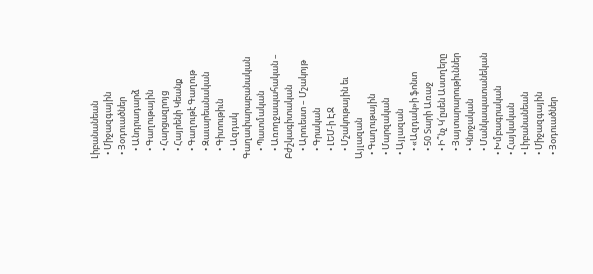Լիբանանեան
  • Միջազգային
  • Յօդուածներ
    • Անդրադարձ
    • Գաղութային
    • Հարցազրոյց
    • Հայրենի Կեանք
    • Գաղութէ Գաղութ
    • Զաւարեանական
    • Գիտութիւն
    • Ազդակ Գաղափարաբանական
    • Պատմական
    • Առողջապահական – Բժշկագիտական
    • Արուեստ – Մշակոյթ
    • Գրական
    • ԼԵՄ-ի ԷՋ
    • Մշակութային եւ Այլազան
  • Գաղութային
  • Մարզական
  • Այլազան
    • «Ազդակ»ի ֆոնտ
    • 50 Տարի Առաջ
    • Ի՞նչ Կ՛ըսեն Աստղերը
    • Յայտարարութիւններ
    • Կնոջական
    • Մանկապատանեկան
  • Խմբագրական
  • Հայկական
  • Լիբանանեան
  • Միջազգային
  • Յօդուածներ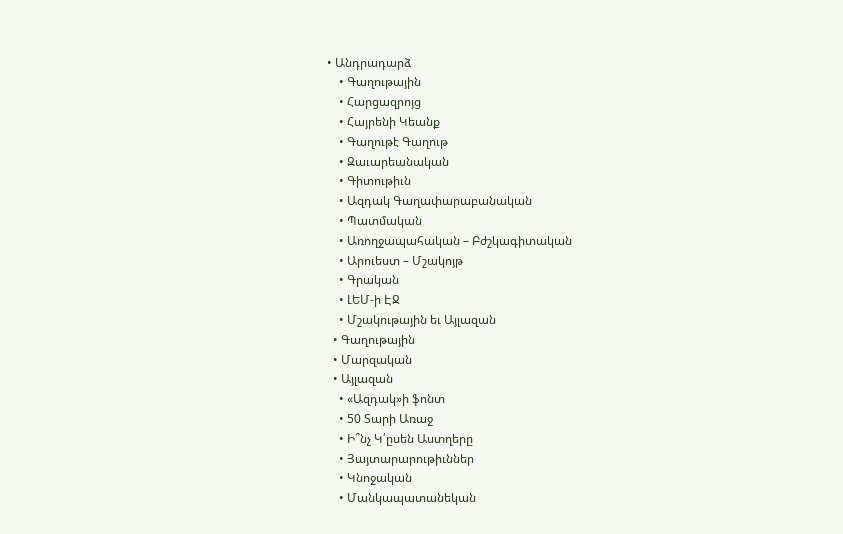• Անդրադարձ
    • Գաղութային
    • Հարցազրոյց
    • Հայրենի Կեանք
    • Գաղութէ Գաղութ
    • Զաւարեանական
    • Գիտութիւն
    • Ազդակ Գաղափարաբանական
    • Պատմական
    • Առողջապահական – Բժշկագիտական
    • Արուեստ – Մշակոյթ
    • Գրական
    • ԼԵՄ-ի ԷՋ
    • Մշակութային եւ Այլազան
  • Գաղութային
  • Մարզական
  • Այլազան
    • «Ազդակ»ի ֆոնտ
    • 50 Տարի Առաջ
    • Ի՞նչ Կ՛ըսեն Աստղերը
    • Յայտարարութիւններ
    • Կնոջական
    • Մանկապատանեկան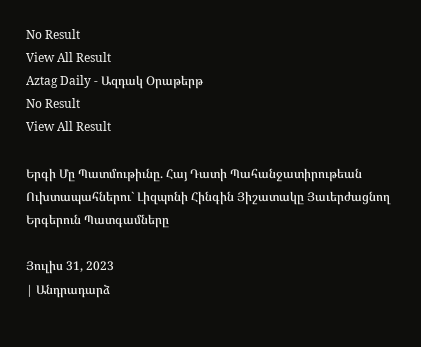No Result
View All Result
Aztag Daily - Ազդակ Օրաթերթ
No Result
View All Result

Երգի Մը Պատմութիւնը. Հայ Դատի Պահանջատիրութեան Ուխտապահներու` Լիզպոնի Հինգին Յիշատակը Յաւերժացնող Երգերուն Պատգամները

Յուլիս 31, 2023
| Անդրադարձ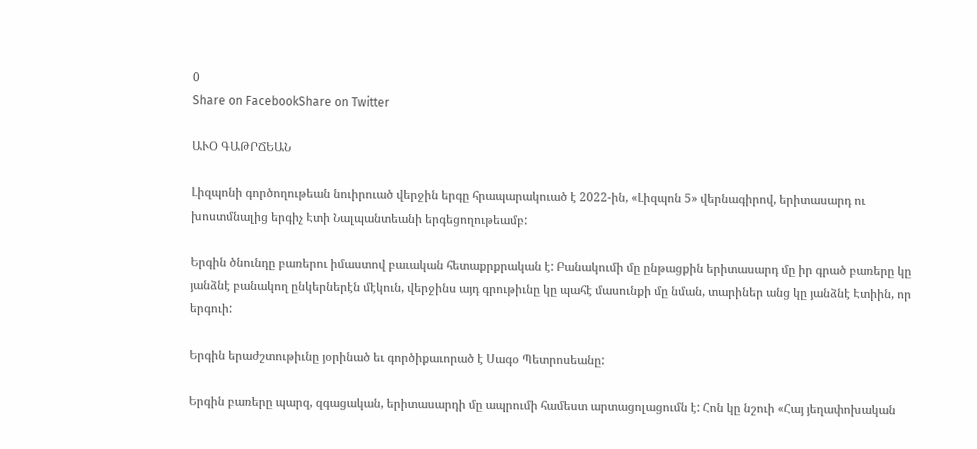0
Share on FacebookShare on Twitter

ԱՒՕ ԳԱԹՐՃԵԱՆ

Լիզպոնի գործողութեան նուիրուած վերջին երգը հրապարակուած է 2022-ին, «Լիզպոն 5» վերնագիրով, երիտասարդ ու խոստմնալից երգիչ Էտի Նալպանտեանի երգեցողութեամբ:

Երգին ծնունդը բառերու իմաստով բաւական հետաքրքրական է: Բանակումի մը ընթացքին երիտասարդ մը իր գրած բառերը կը յանձնէ բանակող ընկերներէն մէկուն, վերջինս այդ գրութիւնը կը պահէ մասունքի մը նման, տարիներ անց կը յանձնէ Էտիին, որ երգուի:

Երգին երաժշտութիւնը յօրինած եւ գործիքաւորած է Սագօ Պետրոսեանը:

Երգին բառերը պարզ, զգացական, երիտասարդի մը ապրումի համեստ արտացոլացումն է: Հոն կը նշուի «Հայ յեղափոխական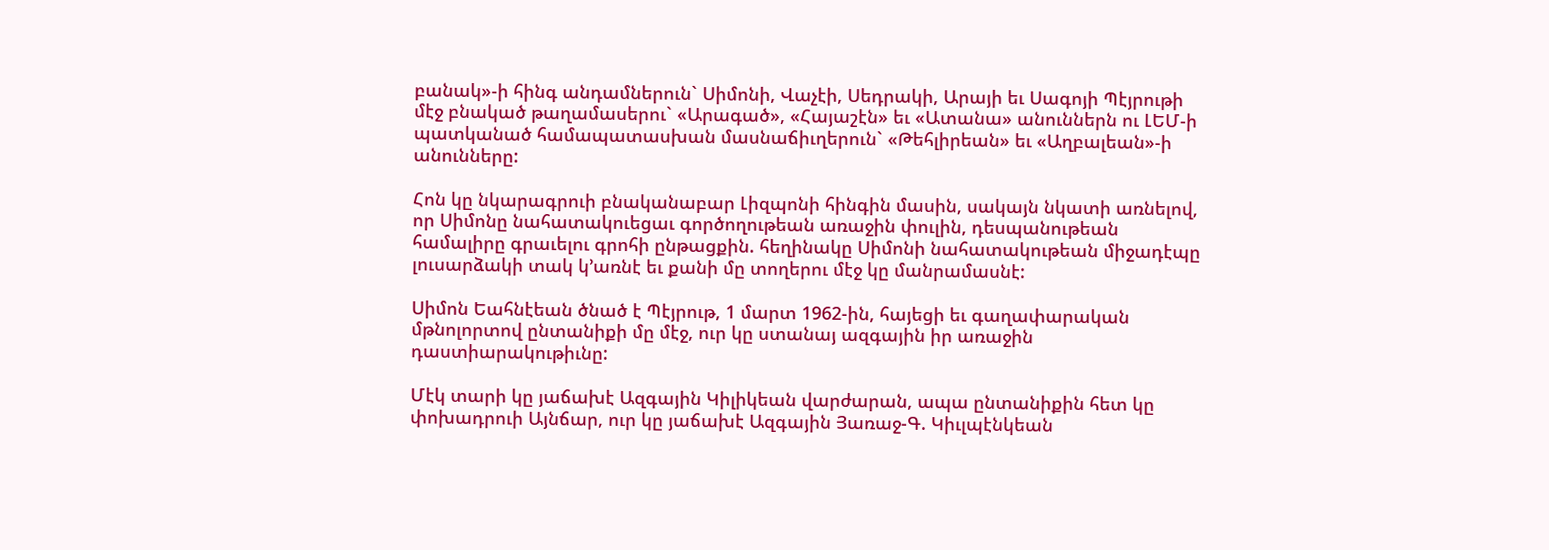բանակ»-ի հինգ անդամներուն` Սիմոնի, Վաչէի, Սեդրակի, Արայի եւ Սագոյի Պէյրութի մէջ բնակած թաղամասերու` «Արագած», «Հայաշէն» եւ «Ատանա» անուններն ու ԼԵՄ-ի պատկանած համապատասխան մասնաճիւղերուն` «Թեհլիրեան» եւ «Աղբալեան»-ի անունները:

Հոն կը նկարագրուի բնականաբար Լիզպոնի հինգին մասին, սակայն նկատի առնելով, որ Սիմոնը նահատակուեցաւ գործողութեան առաջին փուլին, դեսպանութեան համալիրը գրաւելու գրոհի ընթացքին. հեղինակը Սիմոնի նահատակութեան միջադէպը լուսարձակի տակ կ’առնէ եւ քանի մը տողերու մէջ կը մանրամասնէ:

Սիմոն Եահնէեան ծնած է Պէյրութ, 1 մարտ 1962-ին, հայեցի եւ գաղափարական մթնոլորտով ընտանիքի մը մէջ, ուր կը ստանայ ազգային իր առաջին դաստիարակութիւնը:

Մէկ տարի կը յաճախէ Ազգային Կիլիկեան վարժարան, ապա ընտանիքին հետ կը փոխադրուի Այնճար, ուր կը յաճախէ Ազգային Յառաջ-Գ. Կիւլպէնկեան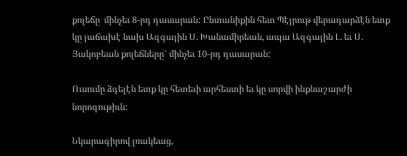քոլեճը  մինչեւ 8-րդ դասարան: Ընտանիքին հետ Պէյրութ վերադարձէն ետք կը յաճախէ նախ Ազգային Ս. Խանամիրեան, ապա Ազգային Լ. եւ Ս. Յակոբեան քոլեճները` մինչեւ 10-րդ դասարան:

Ուսումը ձգելէն ետք կը հետեւի արհեստի եւ կը սորվի ինքնաշարժի նորոգութիւն:

Նկարագիրով լռակեաց,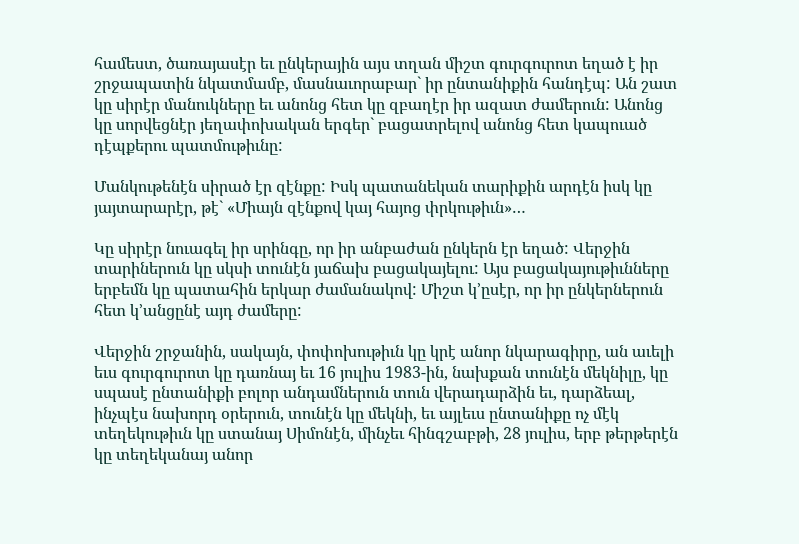համեստ, ծառայասէր եւ ընկերային այս տղան միշտ գուրգուրոտ եղած է իր շրջապատին նկատմամբ, մասնաւորաբար` իր ընտանիքին հանդէպ: Ան շատ կը սիրէր մանուկները եւ անոնց հետ կը զբաղէր իր ազատ ժամերուն: Անոնց կը սորվեցնէր յեղափոխական երգեր` բացատրելով անոնց հետ կապուած դէպքերու պատմութիւնը:

Մանկութենէն սիրած էր զէնքը: Իսկ պատանեկան տարիքին արդէն իսկ կը յայտարարէր, թէ` «Միայն զէնքով կայ հայոց փրկութիւն»…

Կը սիրէր նուագել իր սրինգը, որ իր անբաժան ընկերն էր եղած: Վերջին տարիներուն կը սկսի տունէն յաճախ բացակայելու: Այս բացակայութիւնները երբեմն կը պատահին երկար ժամանակով: Միշտ կ’ըսէր, որ իր ընկերներուն հետ կ’անցընէ այդ ժամերը:

Վերջին շրջանին, սակայն, փոփոխութիւն կը կրէ անոր նկարագիրը, ան աւելի եւս գուրգուրոտ կը դառնայ եւ 16 յուլիս 1983-ին, նախքան տունէն մեկնիլը, կը սպասէ ընտանիքի բոլոր անդամներուն տուն վերադարձին եւ, դարձեալ, ինչպէս նախորդ օրերուն, տունէն կը մեկնի, եւ այլեւս ընտանիքը ոչ մէկ տեղեկութիւն կը ստանայ Սիմոնէն, մինչեւ հինգշաբթի, 28 յուլիս, երբ թերթերէն կը տեղեկանայ անոր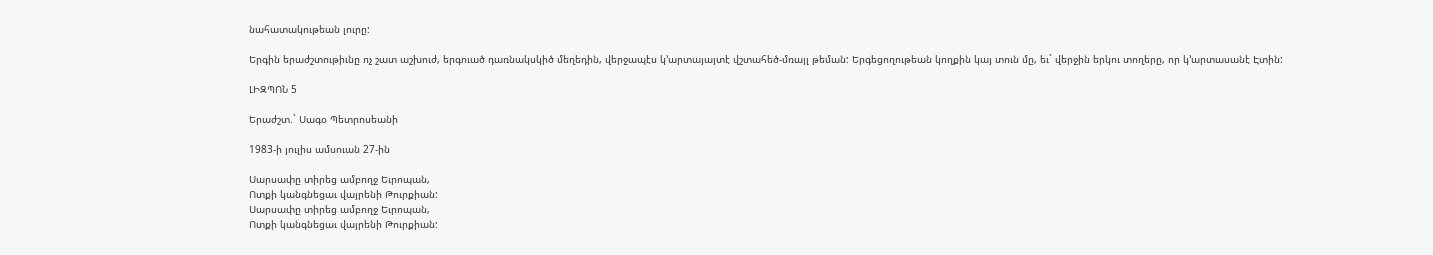նահատակութեան լուրը:

Երգին երաժշտութիւնը ոչ շատ աշխուժ, երգուած դառնակսկիծ մեղեդին, վերջապէս կ’արտայայտէ վշտահեծ-մռայլ թեման: Երգեցողութեան կողքին կայ տուն մը, եւ` վերջին երկու տողերը, որ կ’արտասանէ Էտին:

ԼԻԶՊՈՆ 5

Երաժշտ.` Սագօ Պետրոսեանի

1983-ի յուլիս ամսուան 27-ին

Սարսափը տիրեց ամբողջ Եւրոպան,
Ոտքի կանգնեցաւ վայրենի Թուրքիան:
Սարսափը տիրեց ամբողջ Եւրոպան,
Ոտքի կանգնեցաւ վայրենի Թուրքիան: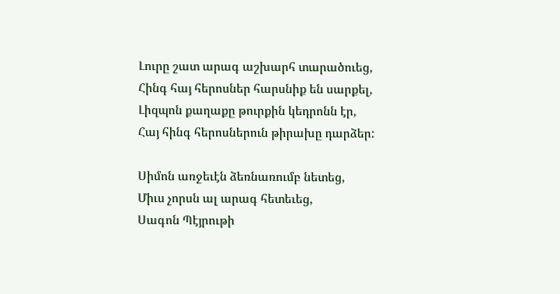Լուրը շատ արագ աշխարհ տարածուեց,
Հինգ հայ հերոսներ հարսնիք են սարքել,
Լիզպոն քաղաքը թուրքին կեդրոնն էր,
Հայ հինգ հերոսներուն թիրախը դարձեր:

Սիմոն առջեւէն ձեռնառումբ նետեց,
Միւս չորսն ալ արագ հետեւեց,
Սագոն Պէյրութի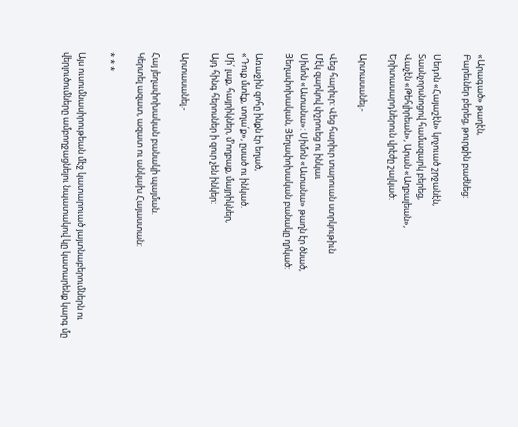«Արագած» թաղէն,
Բարեւներ բերեց, թուրքին բաժնեց:

Սեդոն «Հայաշէն» կոչուած շրջանէն,
Տասնչորսնոցով համազարկ բերեց,
Վաչէն «Թեհլիրեան», Արան «Աղբալեան»,
Երիտասարդներուն վրէժը շալկած:

Արտասանել.-

Վեց հարիւր: Վեց հարիւր տարուան ստրկութիւն
Մէկ զարկով փշրուեց ու ինկաւ
Սիմոն «Ատանա»: Սիմոն «Ատանա» թաղն էր ծնած,
Յեղափոխական, Յեղափոխական բանակը ղրկած:

Առաջին զոհը ինքն էր եղած,
«Դուք մտէք, տղա՛ք», ըսած ու ինկած.
Մի՛ լաք, հայրիկներ, մ’ողբաք, մայրիկներ,
Այդ հինգ հերոսներ ի զուր չեն ինկեր:

Արտասանել.-

Հայ յեղափոխական բանակի պայման.
Կերտել ազատ, ազատ ու անկախ Հայաստան:

* * *

Այս ուսումնասիրութեան մէջ կատարուած յայտնաբերումներն ու վերլուծումները ամբողջացնելու նպատակով կը կատարենք կարգ մը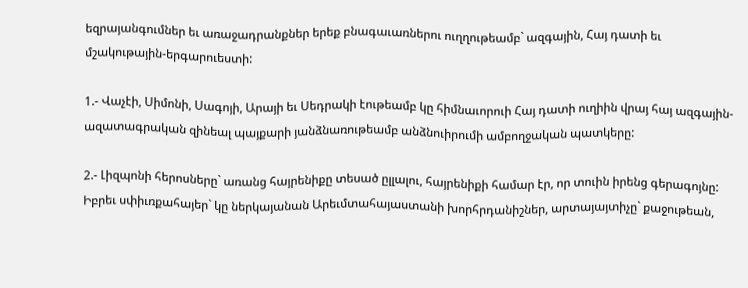եզրայանգումներ եւ առաջադրանքներ երեք բնագաւառներու ուղղութեամբ` ազգային, Հայ դատի եւ մշակութային-երգարուեստի:

1.- Վաչէի, Սիմոնի, Սագոյի, Արայի եւ Սեդրակի էութեամբ կը հիմնաւորուի Հայ դատի ուղիին վրայ հայ ազգային-ազատագրական զինեալ պայքարի յանձնառութեամբ անձնուիրումի ամբողջական պատկերը:

2.- Լիզպոնի հերոսները` առանց հայրենիքը տեսած ըլլալու, հայրենիքի համար էր, որ տուին իրենց գերագոյնը: Իբրեւ սփիւռքահայեր` կը ներկայանան Արեւմտահայաստանի խորհրդանիշներ, արտայայտիչը` քաջութեան,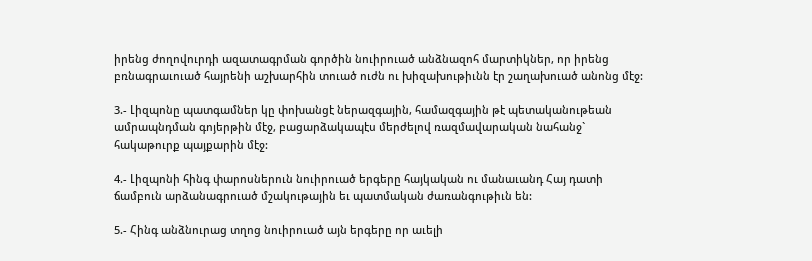իրենց ժողովուրդի ազատագրման գործին նուիրուած անձնազոհ մարտիկներ, որ իրենց բռնագրաւուած հայրենի աշխարհին տուած ուժն ու խիզախութիւնն էր շաղախուած անոնց մէջ:

3.- Լիզպոնը պատգամներ կը փոխանցէ ներազգային, համազգային թէ պետականութեան ամրապնդման գոյերթին մէջ, բացարձակապէս մերժելով ռազմավարական նահանջ` հակաթուրք պայքարին մէջ:

4.- Լիզպոնի հինգ փարոսներուն նուիրուած երգերը հայկական ու մանաւանդ Հայ դատի ճամբուն արձանագրուած մշակութային եւ պատմական ժառանգութիւն են:

5.- Հինգ անձնուրաց տղոց նուիրուած այն երգերը որ աւելի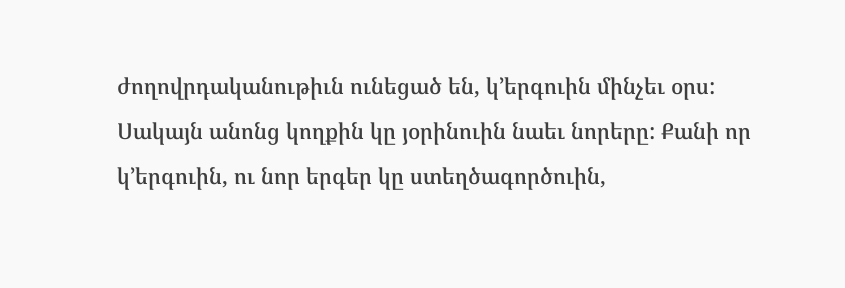ժողովրդականութիւն ունեցած են, կ’երգուին մինչեւ օրս: Սակայն անոնց կողքին կը յօրինուին նաեւ նորերը: Քանի որ կ’երգուին, ու նոր երգեր կը ստեղծագործուին,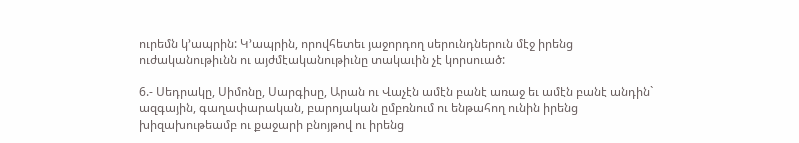ուրեմն կ’ապրին: Կ’ապրին, որովհետեւ յաջորդող սերունդներուն մէջ իրենց ուժականութիւնն ու այժմէականութիւնը տակաւին չէ կորսուած:

6.- Սեդրակը, Սիմոնը, Սարգիսը, Արան ու Վաչէն ամէն բանէ առաջ եւ ամէն բանէ անդին` ազգային, գաղափարական, բարոյական ըմբռնում ու ենթահող ունին իրենց խիզախութեամբ ու քաջարի բնոյթով ու իրենց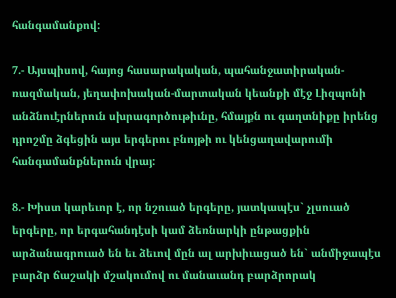հանգամանքով:

7.- Այսպիսով, հայոց հասարակական, պահանջատիրական-ռազմական, յեղափոխական-մարտական կեանքի մէջ Լիզպոնի անձնուէրներուն սխրագործութիւնը, հմայքն ու գաղտնիքը իրենց դրոշմը ձգեցին այս երգերու բնոյթի ու կենցաղավարումի հանգամանքներուն վրայ:

8.- Խիստ կարեւոր է, որ նշուած երգերը, յատկապէս` չլսուած երգերը, որ երգահանդէսի կամ ձեռնարկի ընթացքին արձանագրուած են եւ ձեւով մըն ալ արխիւացած են` անմիջապէս բարձր ճաշակի մշակումով ու մանաւանդ բարձրորակ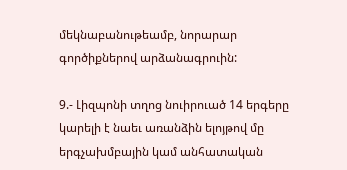մեկնաբանութեամբ, նորարար գործիքներով արձանագրուին:

9.- Լիզպոնի տղոց նուիրուած 14 երգերը կարելի է նաեւ առանձին ելոյթով մը երգչախմբային կամ անհատական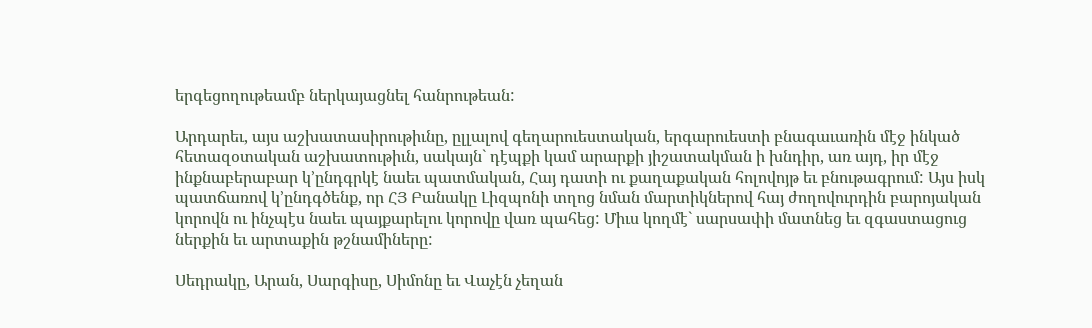երգեցողութեամբ ներկայացնել հանրութեան:

Արդարեւ, այս աշխատասիրութիւնը, ըլլալով գեղարուեստական, երգարուեստի բնագաւառին մէջ ինկած հետազօտական աշխատութիւն, սակայն` դէպքի կամ արարքի յիշատակման ի խնդիր, առ այդ, իր մէջ ինքնաբերաբար կ’ընդգրկէ նաեւ պատմական, Հայ դատի ու քաղաքական հոլովոյթ եւ բնութագրում: Այս իսկ պատճառով կ’ընդգծենք, որ ՀՅ Բանակը Լիզպոնի տղոց նման մարտիկներով հայ ժողովուրդին բարոյական կորովն ու ինչպէս նաեւ պայքարելու կորովը վառ պահեց: Միւս կողմէ` սարսափի մատնեց եւ զգաստացուց ներքին եւ արտաքին թշնամիները:

Սեդրակը, Արան, Սարգիսը, Սիմոնը եւ Վաչէն չեղան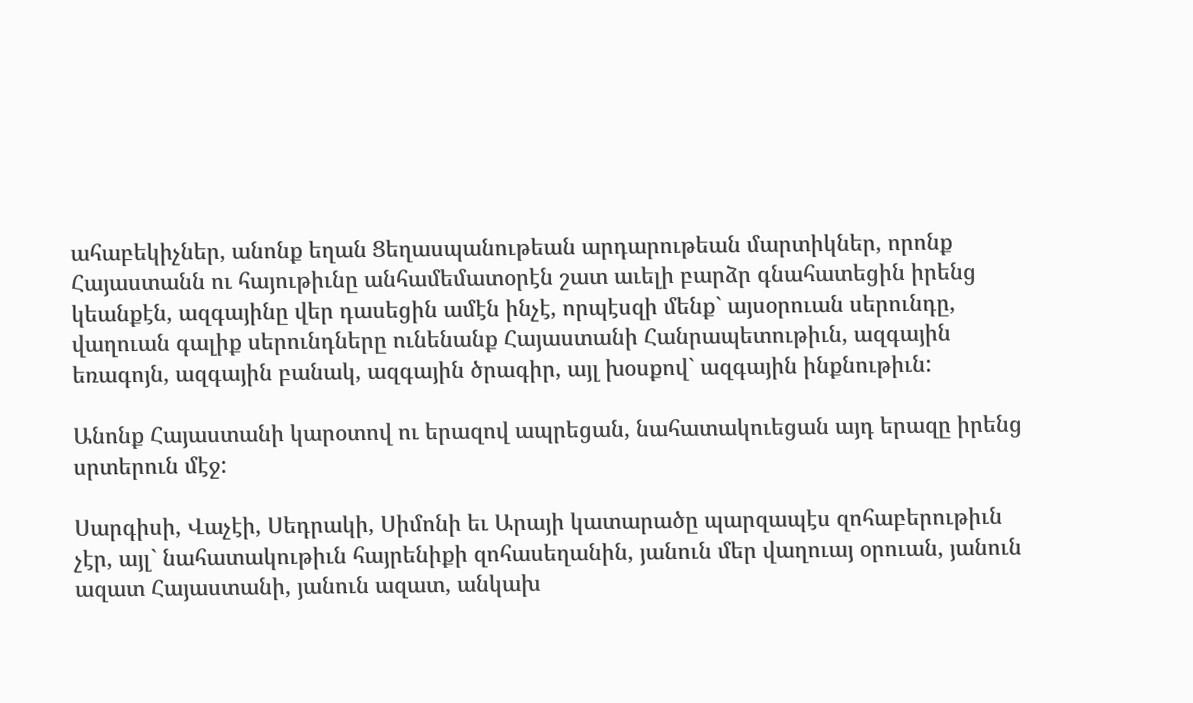ահաբեկիչներ, անոնք եղան Ցեղասպանութեան արդարութեան մարտիկներ, որոնք Հայաստանն ու հայութիւնը անհամեմատօրէն շատ աւելի բարձր գնահատեցին իրենց կեանքէն, ազգայինը վեր դասեցին ամէն ինչէ, որպէսզի մենք` այսօրուան սերունդը, վաղուան գալիք սերունդները ունենանք Հայաստանի Հանրապետութիւն, ազգային եռագոյն, ազգային բանակ, ազգային ծրագիր, այլ խօսքով` ազգային ինքնութիւն:

Անոնք Հայաստանի կարօտով ու երազով ապրեցան, նահատակուեցան այդ երազը իրենց սրտերուն մէջ:

Սարգիսի, Վաչէի, Սեդրակի, Սիմոնի եւ Արայի կատարածը պարզապէս զոհաբերութիւն չէր, այլ` նահատակութիւն հայրենիքի զոհասեղանին, յանուն մեր վաղուայ օրուան, յանուն ազատ Հայաստանի, յանուն ազատ, անկախ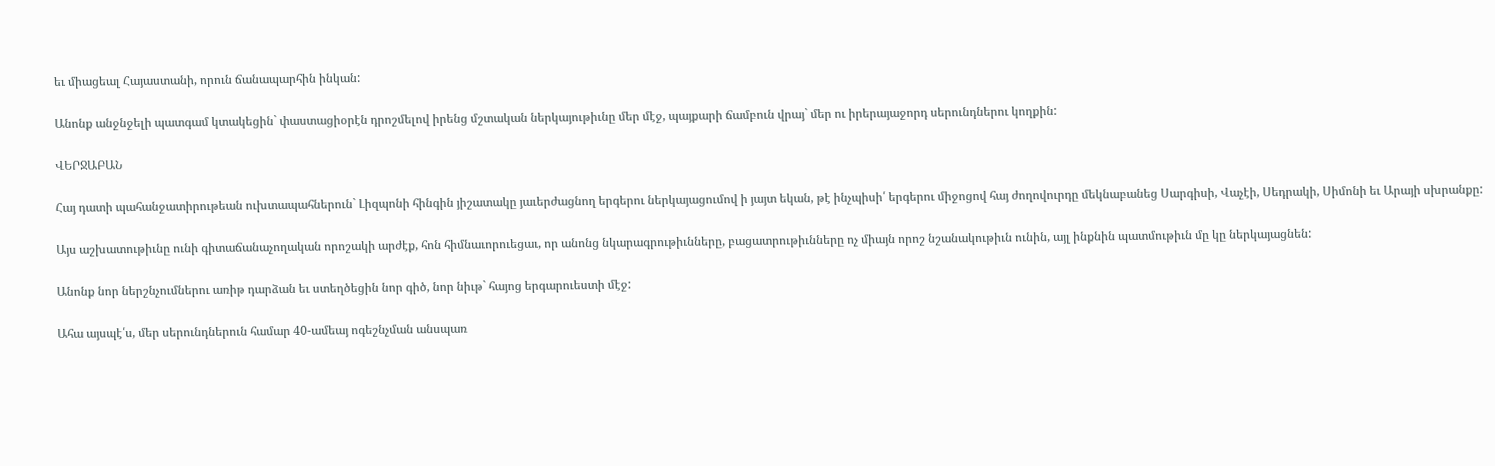եւ միացեալ Հայաստանի, որուն ճանապարհին ինկան:

Անոնք անջնջելի պատգամ կտակեցին` փաստացիօրէն դրոշմելով իրենց մշտական ներկայութիւնը մեր մէջ, պայքարի ճամբուն վրայ` մեր ու իրերայաջորդ սերունդներու կողքին:

ՎԵՐՋԱԲԱՆ

Հայ դատի պահանջատիրութեան ուխտապահներուն` Լիզպոնի հինգին յիշատակը յաւերժացնող երգերու ներկայացումով ի յայտ եկան, թէ ինչպիսի՛ երգերու միջոցով հայ ժողովուրդը մեկնաբանեց Սարգիսի, Վաչէի, Սեդրակի, Սիմոնի եւ Արայի սխրանքը:

Այս աշխատութիւնը ունի գիտաճանաչողական որոշակի արժէք, հոն հիմնաւորուեցաւ, որ անոնց նկարագրութիւնները, բացատրութիւնները ոչ միայն որոշ նշանակութիւն ունին, այլ ինքնին պատմութիւն մը կը ներկայացնեն:

Անոնք նոր ներշնչումներու առիթ դարձան եւ ստեղծեցին նոր գիծ, նոր նիւթ` հայոց երգարուեստի մէջ:

Ահա այսպէ՛ս, մեր սերունդներուն համար 40-ամեայ ոգեշնչման անսպառ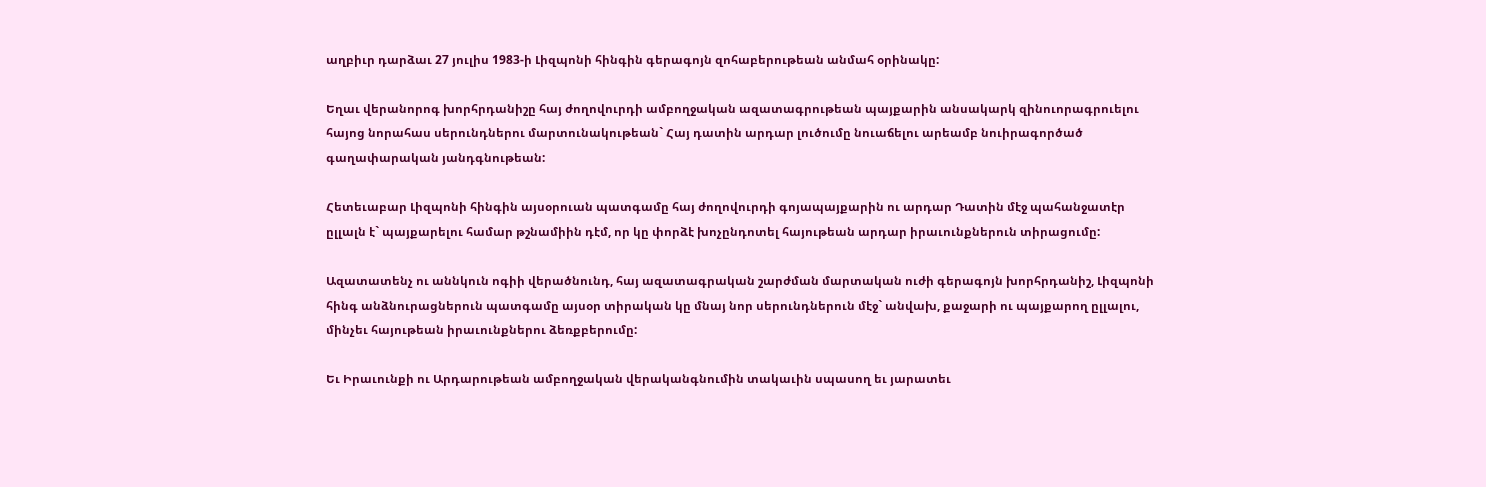աղբիւր դարձաւ 27 յուլիս 1983-ի Լիզպոնի հինգին գերագոյն զոհաբերութեան անմահ օրինակը:

Եղաւ վերանորոգ խորհրդանիշը հայ ժողովուրդի ամբողջական ազատագրութեան պայքարին անսակարկ զինուորագրուելու հայոց նորահաս սերունդներու մարտունակութեան` Հայ դատին արդար լուծումը նուաճելու արեամբ նուիրագործած գաղափարական յանդգնութեան:

Հետեւաբար Լիզպոնի հինգին այսօրուան պատգամը հայ ժողովուրդի գոյապայքարին ու արդար Դատին մէջ պահանջատէր ըլլալն է` պայքարելու համար թշնամիին դէմ, որ կը փորձէ խոչընդոտել հայութեան արդար իրաւունքներուն տիրացումը:

Ազատատենչ ու աննկուն ոգիի վերածնունդ, հայ ազատագրական շարժման մարտական ուժի գերագոյն խորհրդանիշ, Լիզպոնի հինգ անձնուրացներուն պատգամը այսօր տիրական կը մնայ նոր սերունդներուն մէջ` անվախ, քաջարի ու պայքարող ըլլալու, մինչեւ հայութեան իրաւունքներու ձեռքբերումը:

Եւ Իրաւունքի ու Արդարութեան ամբողջական վերականգնումին տակաւին սպասող եւ յարատեւ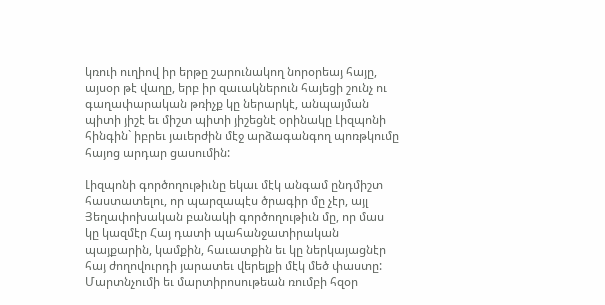կռուի ուղիով իր երթը շարունակող նորօրեայ հայը, այսօր թէ վաղը, երբ իր զաւակներուն հայեցի շունչ ու գաղափարական թռիչք կը ներարկէ, անպայման պիտի յիշէ եւ միշտ պիտի յիշեցնէ օրինակը Լիզպոնի հինգին` իբրեւ յաւերժին մէջ արձագանգող պոռթկումը հայոց արդար ցասումին:

Լիզպոնի գործողութիւնը եկաւ մէկ անգամ ընդմիշտ հաստատելու, որ պարզապէս ծրագիր մը չէր, այլ Յեղափոխական բանակի գործողութիւն մը, որ մաս կը կազմէր Հայ դատի պահանջատիրական պայքարին, կամքին, հաւատքին եւ կը ներկայացնէր հայ ժողովուրդի յարատեւ վերելքի մէկ մեծ փաստը: Մարտնչումի եւ մարտիրոսութեան ռումբի հզօր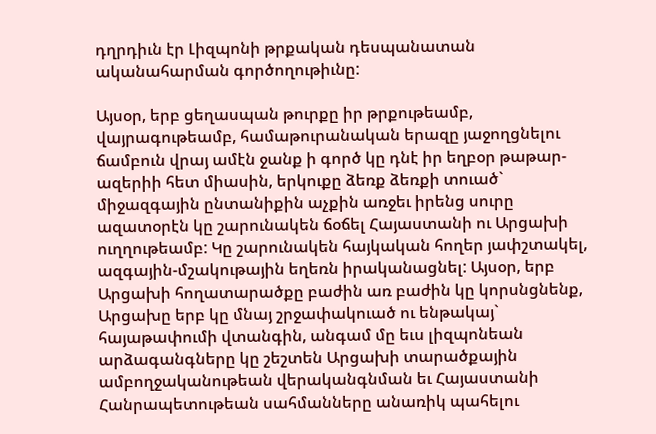դղրդիւն էր Լիզպոնի թրքական դեսպանատան ականահարման գործողութիւնը:

Այսօր, երբ ցեղասպան թուրքը իր թրքութեամբ, վայրագութեամբ, համաթուրանական երազը յաջողցնելու ճամբուն վրայ ամէն ջանք ի գործ կը դնէ իր եղբօր թաթար-ազերիի հետ միասին, երկուքը ձեռք ձեռքի տուած` միջազգային ընտանիքին աչքին առջեւ իրենց սուրը ազատօրէն կը շարունակեն ճօճել Հայաստանի ու Արցախի ուղղութեամբ: Կը շարունակեն հայկական հողեր յափշտակել, ազգային-մշակութային եղեռն իրականացնել: Այսօր, երբ Արցախի հողատարածքը բաժին առ բաժին կը կորսնցնենք, Արցախը երբ կը մնայ շրջափակուած ու ենթակայ` հայաթափումի վտանգին, անգամ մը եւս լիզպոնեան արձագանգները կը շեշտեն Արցախի տարածքային ամբողջականութեան վերականգնման եւ Հայաստանի Հանրապետութեան սահմանները անառիկ պահելու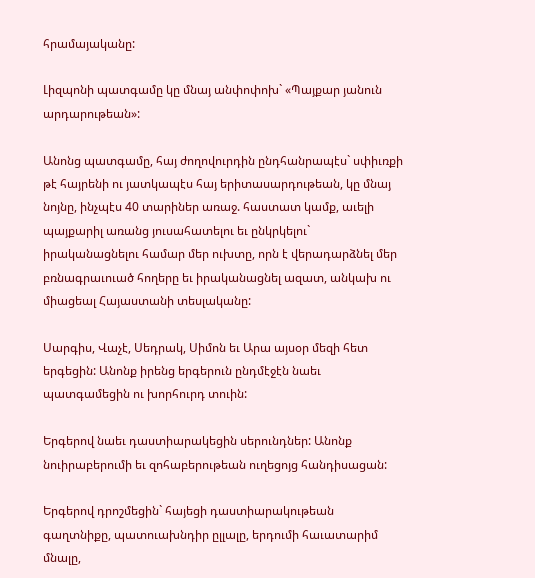հրամայականը:

Լիզպոնի պատգամը կը մնայ անփոփոխ` «Պայքար յանուն արդարութեան»:

Անոնց պատգամը, հայ ժողովուրդին ընդհանրապէս` սփիւռքի թէ հայրենի ու յատկապէս հայ երիտասարդութեան, կը մնայ նոյնը, ինչպէս 40 տարիներ առաջ. հաստատ կամք, աւելի պայքարիլ առանց յուսահատելու եւ ընկրկելու` իրականացնելու համար մեր ուխտը, որն է վերադարձնել մեր բռնագրաւուած հողերը եւ իրականացնել ազատ, անկախ ու միացեալ Հայաստանի տեսլականը:

Սարգիս, Վաչէ, Սեդրակ, Սիմոն եւ Արա այսօր մեզի հետ երգեցին: Անոնք իրենց երգերուն ընդմէջէն նաեւ պատգամեցին ու խորհուրդ տուին:

Երգերով նաեւ դաստիարակեցին սերունդներ: Անոնք նուիրաբերումի եւ զոհաբերութեան ուղեցոյց հանդիսացան:

Երգերով դրոշմեցին` հայեցի դաստիարակութեան գաղտնիքը, պատուախնդիր ըլլալը, երդումի հաւատարիմ մնալը,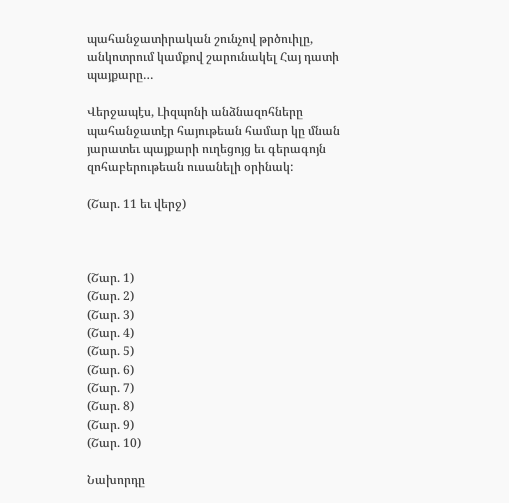պահանջատիրական շունչով թրծուիլը, անկոտրում կամքով շարունակել Հայ դատի պայքարը…

Վերջապէս, Լիզպոնի անձնազոհները պահանջատէր հայութեան համար կը մնան յարատեւ պայքարի ուղեցոյց եւ գերագոյն զոհաբերութեան ուսանելի օրինակ:

(Շար. 11 եւ վերջ)



(Շար. 1)
(Շար. 2)
(Շար. 3)
(Շար. 4)
(Շար. 5)
(Շար. 6)
(Շար. 7)
(Շար. 8)
(Շար. 9)
(Շար. 10)

Նախորդը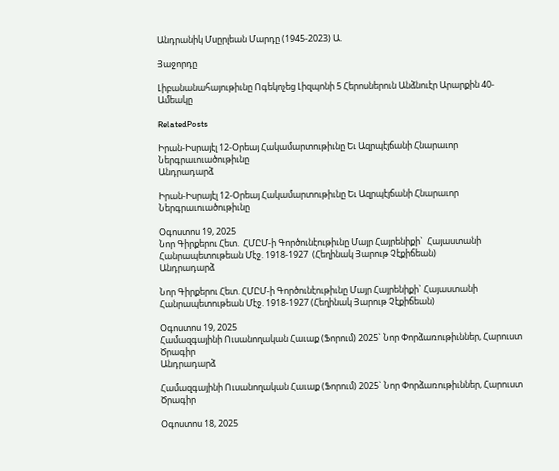Անդրանիկ Մսըրլեան Մարդը (1945-2023) Ա.

Յաջորդը

Լիբանանահայութիւնը Ոգեկոչեց Լիզպոնի 5 Հերոսներուն Անձնուէր Արարքին 40-Ամեակը

RelatedPosts

Իրան-Իսրայէլ 12-Օրեայ Հակամարտութիւնը Եւ Ազրպէյճանի Հնարաւոր Ներգրաւուածութիւնը
Անդրադարձ

Իրան-Իսրայէլ 12-Օրեայ Հակամարտութիւնը Եւ Ազրպէյճանի Հնարաւոր Ներգրաւուածութիւնը

Օգոստոս 19, 2025
Նոր Գիրքերու Հետ.  ՀՄԸՄ-ի Գործունէութիւնը Մայր Հայրենիքի`  Հայաստանի Հանրապետութեան Մէջ. 1918-1927  (Հեղինակ Յարութ Չէքիճեան)
Անդրադարձ

Նոր Գիրքերու Հետ. ՀՄԸՄ-ի Գործունէութիւնը Մայր Հայրենիքի` Հայաստանի Հանրապետութեան Մէջ. 1918-1927 (Հեղինակ Յարութ Չէքիճեան)

Օգոստոս 19, 2025
Համազգայինի Ուսանողական Հաւաք (Ֆորում) 2025` Նոր Փորձառութիւններ, Հարուստ Ծրագիր
Անդրադարձ

Համազգայինի Ուսանողական Հաւաք (Ֆորում) 2025` Նոր Փորձառութիւններ, Հարուստ Ծրագիր

Օգոստոս 18, 2025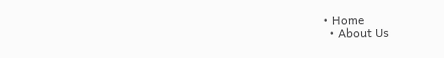• Home
  • About Us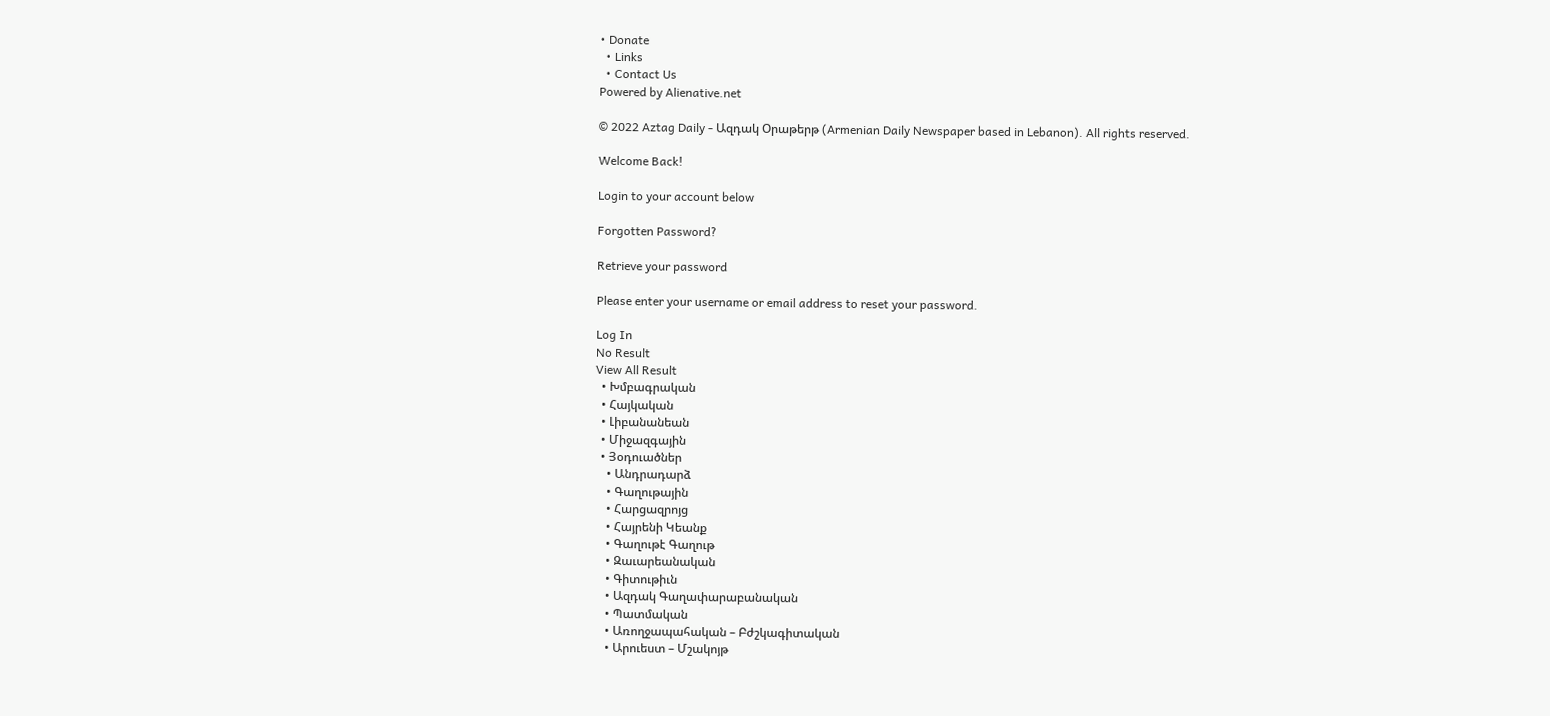• Donate
  • Links
  • Contact Us
Powered by Alienative.net

© 2022 Aztag Daily - Ազդակ Օրաթերթ (Armenian Daily Newspaper based in Lebanon). All rights reserved.

Welcome Back!

Login to your account below

Forgotten Password?

Retrieve your password

Please enter your username or email address to reset your password.

Log In
No Result
View All Result
  • Խմբագրական
  • Հայկական
  • Լիբանանեան
  • Միջազգային
  • Յօդուածներ
    • Անդրադարձ
    • Գաղութային
    • Հարցազրոյց
    • Հայրենի Կեանք
    • Գաղութէ Գաղութ
    • Զաւարեանական
    • Գիտութիւն
    • Ազդակ Գաղափարաբանական
    • Պատմական
    • Առողջապահական – Բժշկագիտական
    • Արուեստ – Մշակոյթ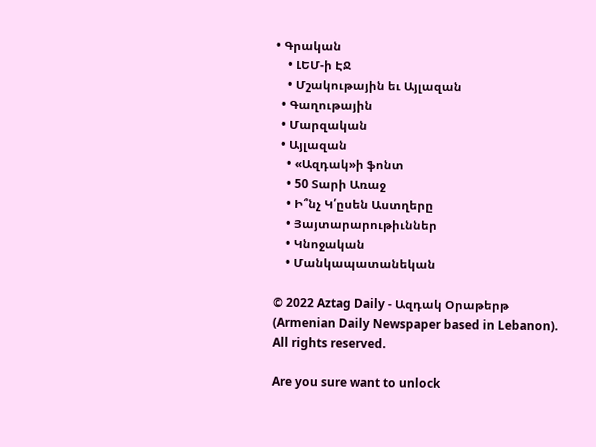• Գրական
    • ԼԵՄ-ի ԷՋ
    • Մշակութային եւ Այլազան
  • Գաղութային
  • Մարզական
  • Այլազան
    • «Ազդակ»ի ֆոնտ
    • 50 Տարի Առաջ
    • Ի՞նչ Կ՛ըսեն Աստղերը
    • Յայտարարութիւններ
    • Կնոջական
    • Մանկապատանեկան

© 2022 Aztag Daily - Ազդակ Օրաթերթ (Armenian Daily Newspaper based in Lebanon). All rights reserved.

Are you sure want to unlock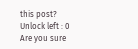this post?
Unlock left : 0
Are you sure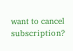want to cancel subscription?